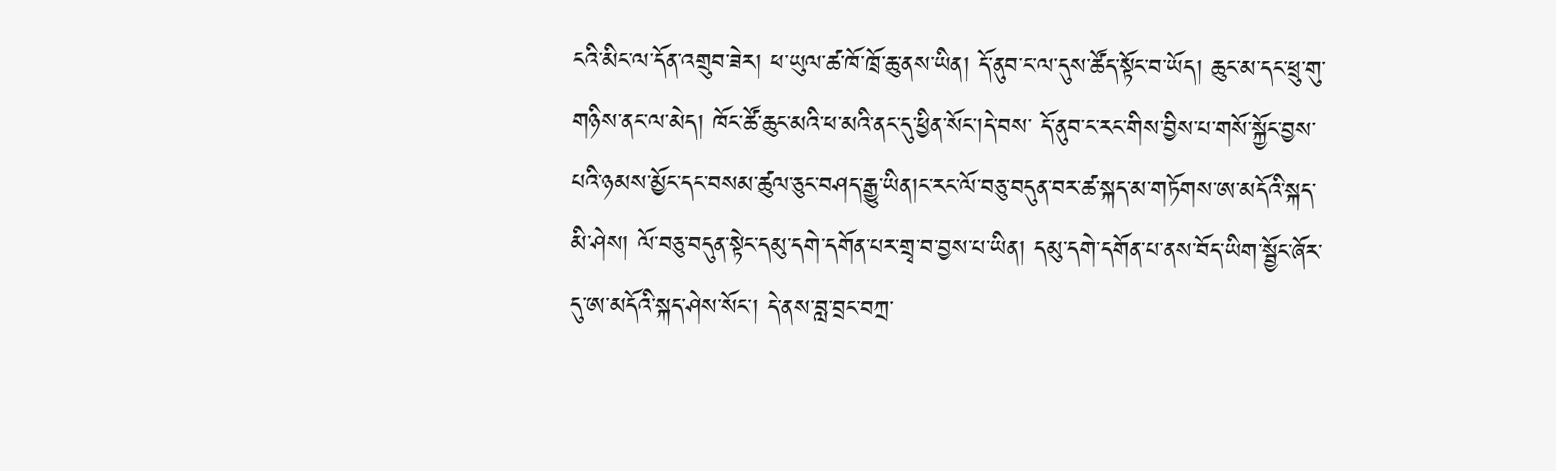ངའི་མིང་ལ་དོན་འགྲུབ་ཟེར། ཕ་ཡུལ་ཚ་ཁོ་ཁྲོ་ཆུ་ནས་ཡིན། དོ་ནུབ་ང་ལ་དུས་ཚོད་སྟོང་བ་ཡོད། ཆུང་མ་དང་ཕྲུ་གུ་གཉིས་ནང་ལ་མེད། ཁོང་ཚོ་ཆུང་མའི་ཕ་མའི་ནང་དུ་ཕྱིན་སོང་།དེ་བས་ དོ་ནུབ་ང་རང་གིས་བྱིས་པ་གསོ་སྐྱོང་བྱས་པའི་ཉམས་མྱོང་དང་བསམ་ཚུལ་ཅུང་བཤད་རྒྱུ་ཡིན།ང་རང་ལོ་བཅུ་བདུན་བར་ཚ་སྐད་མ་གཏོགས་ཨ་མདོའི་སྐད་མི་ཤེས། ལོ་བཅུ་བདུན་སྟེང་དམུ་དགེ་དགོན་པར་གྲྭ་བ་བྱས་པ་ཡིན། དམུ་དགེ་དགོན་པ་ནས་བོད་ཡིག་སྦྱོང་ཞོར་དུ་ཨ་མདོའི་སྐད་ཤེས་སོང་། དེ་ནས་བླ་བྲང་བཀྲ་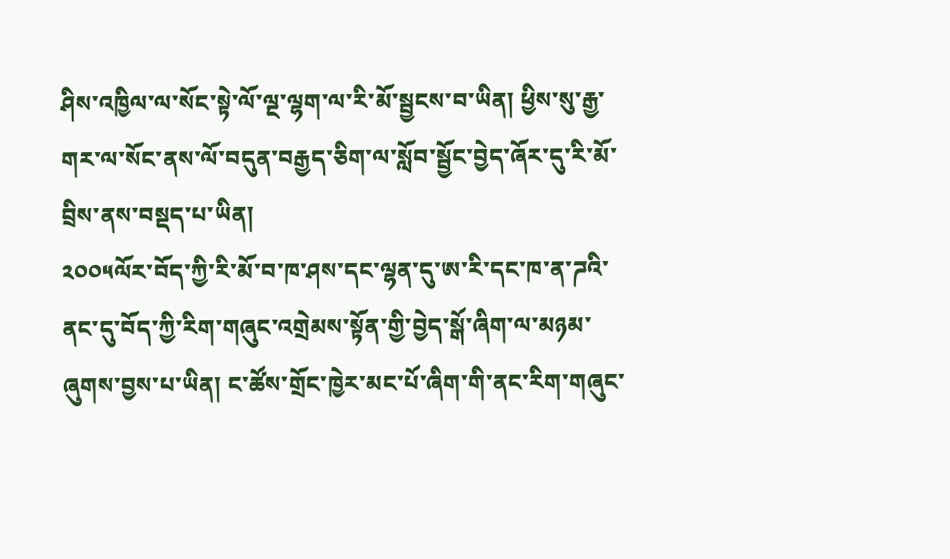ཤིས་འཁྱིལ་ལ་སོང་སྟེ་ལོ་ལྔ་ལྷག་ལ་རི་མོ་སྦྱངས་བ་ཡིན། ཕྱིས་སུ་རྒྱ་གར་ལ་སོང་ནས་ལོ་བདུན་བརྒྱད་ཅིག་ལ་སློབ་སྦྱོང་བྱེད་ཞོར་དུ་རི་མོ་བྲིས་ནས་བསྡད་པ་ཡིན།
༢༠༠༥ལོར་བོད་ཀྱི་རི་མོ་བ་ཁ་ཤས་དང་ལྷན་དུ་ཨ་རི་དང་ཁ་ན་ཌའི་ནང་དུ་བོད་ཀྱི་རིག་གཞུང་འགྲེམས་སྟོན་གྱི་བྱེད་སྒོ་ཞིག་ལ་མཉམ་ཞུགས་བྱས་པ་ཡིན། ང་ཚོས་གྲོང་ཁྱེར་མང་པོ་ཞིག་གི་ནང་རིག་གཞུང་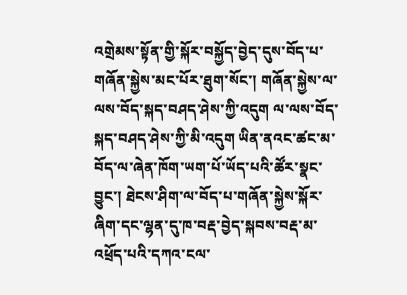འགྲེམས་སྟོན་གྱི་སྐོར་བསྐྱོད་བྱེད་དུས་བོད་པ་གཞོན་སྐྱེས་མང་པོར་ཐུག་སོང་། གཞོན་སྐྱེས་ལ་ལས་བོད་སྐད་བཤད་ཤེས་ཀྱི་འདུག ལ་ལས་བོད་སྐད་བཤད་ཤེས་ཀྱི་མི་འདུག ཡིན་ནའང་ཚང་མ་བོད་ལ་ཞེན་ཁོག་ཡག་པོ་ཡོད་པའི་ཚོར་སྣང་བྱུང་། ཐེངས་ཤིག་ལ་བོད་པ་གཞོན་སྐྱེས་སྐོར་ཞིག་དང་ལྷན་དུ་ཁ་བརྡ་བྱེད་སྐབས་བརྡ་མ་འཕྲོད་པའི་དཀའ་ངལ་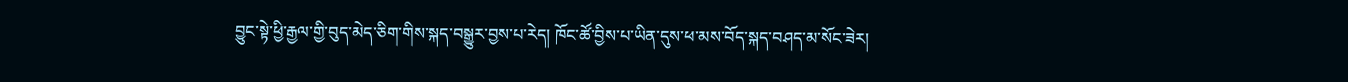བྱུང་སྟེ་ཕྱི་རྒྱལ་གྱི་བུད་མེད་ཅིག་གིས་སྐད་བསྒྱུར་བྱས་པ་རེད། ཁོང་ཚོ་བྱིས་པ་ཡིན་དུས་ཕ་མས་བོད་སྐད་བཤད་མ་སོང་ཟེར།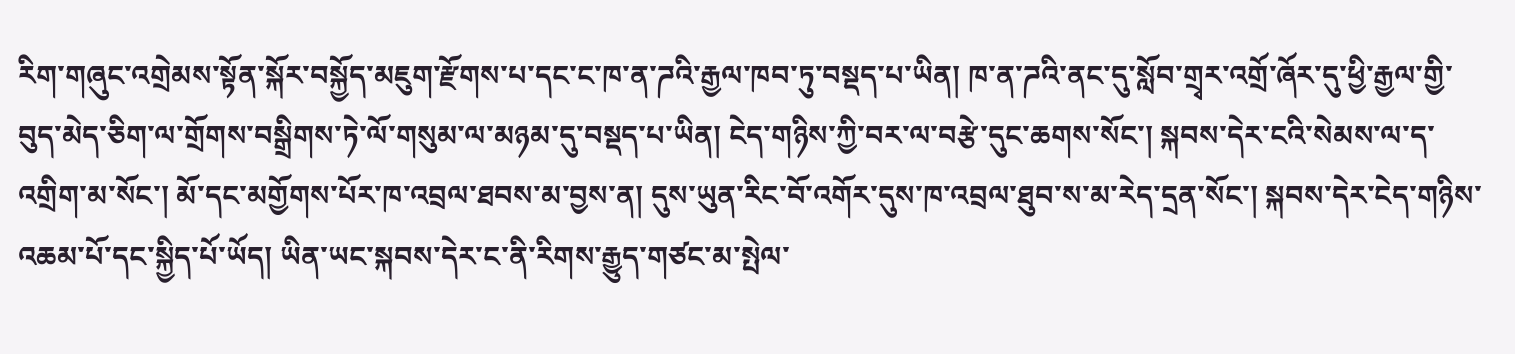རིག་གཞུང་འགྲེམས་སྟོན་སྐོར་བསྐྱོད་མཇུག་རྫོགས་པ་དང་ང་ཁ་ན་ཌའི་རྒྱལ་ཁབ་ཏུ་བསྡད་པ་ཡིན། ཁ་ན་ཌའི་ནང་དུ་སློབ་གྲྭར་འགྲོ་ཞོར་དུ་ཕྱི་རྒྱལ་གྱི་བུད་མེད་ཅིག་ལ་གྲོགས་བསྒྲིགས་ཏེ་ལོ་གསུམ་ལ་མཉམ་དུ་བསྡད་པ་ཡིན། ངེད་གཉིས་ཀྱི་བར་ལ་བརྩེ་དུང་ཆགས་སོང་། སྐབས་དེར་ངའི་སེམས་ལ་ད་འགྲིག་མ་སོང་། མོ་དང་མགྱོགས་པོར་ཁ་འབྲལ་ཐབས་མ་བྱས་ན། དུས་ཡུན་རིང་བོ་འགོར་དུས་ཁ་འབྲལ་ཐུབ་ས་མ་རེད་དྲན་སོང་། སྐབས་དེར་ངེད་གཉིས་འཆམ་པོ་དང་སྐྱིད་པོ་ཡོད། ཡིན་ཡང་སྐབས་དེར་ང་ནི་རིགས་རྒྱུད་གཙང་མ་སྤེལ་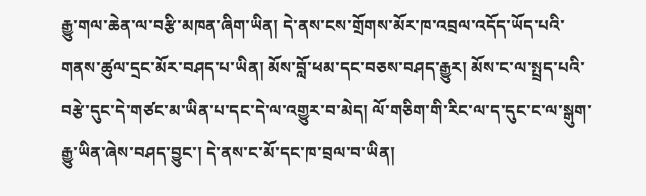རྒྱུ་གལ་ཆེན་ལ་བརྩི་མཁན་ཞིག་ཡིན། དེ་ནས་ངས་གྲོགས་མོར་ཁ་འབྲལ་འདོད་ཡོད་པའི་གནས་ཚུལ་དྲང་མོར་བཤད་པ་ཡིན། མོས་བློ་ཕམ་དང་བཅས་བཤད་རྒྱུར། མོས་ང་ལ་སྤྲད་པའི་བརྩེ་དུང་དེ་གཙང་མ་ཡིན་པ་དང་དེ་ལ་འགྱུར་བ་མེད། ལོ་གཅིག་གི་རིང་ལ་ད་དུང་ང་ལ་སྒུག་རྒྱུ་ཡིན་ཞེས་བཤད་བྱུང་། དེ་ནས་ང་མོ་དང་ཁ་བྲལ་བ་ཡིན།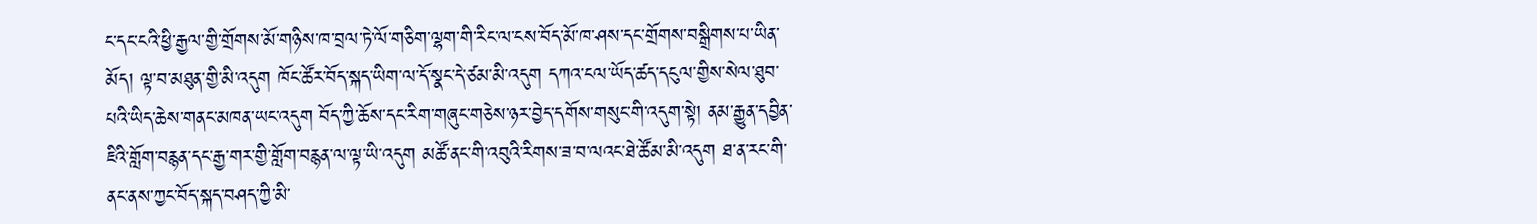ང་དང་ངའི་ཕྱི་རྒྱལ་གྱི་གྲོགས་མོ་གཉིས་ཁ་བྲལ་ཏེ་ལོ་གཅིག་ལྷག་གི་རིང་ལ་ངས་བོད་མོ་ཁ་ཤས་དང་གྲོགས་བསྒྲིགས་པ་ཡིན་མོད། ལྟ་བ་མཐུན་གྱི་མི་འདུག ཁོང་ཚོར་བོད་སྐད་ཡིག་ལ་དོ་སྣང་དེ་ཙམ་མི་འདུག དཀའ་ངལ་ཡོད་ཚད་དངུལ་གྱིས་སེལ་ཐུབ་པའི་ཡིད་ཆེས་གནང་མཁན་ཡང་འདུག བོད་ཀྱི་ཆོས་དང་རིག་གཞུང་གཅེས་ཉར་བྱེད་དགོས་གསུང་གི་འདུག་སྟེ། ནམ་རྒྱུན་དབྱིན་ཇིའི་གློག་བརྙན་དང་རྒྱ་གར་གྱི་གློག་བརྙན་ལ་ལྟ་ཡི་འདུག མཚོ་ནང་གི་འབུའི་རིགས་ཟ་བ་ལའང་ཐེ་ཚོམ་མི་འདུག ཐ་ན་རང་གི་ནང་ནས་ཀྱང་བོད་སྐད་བཤད་ཀྱི་མི་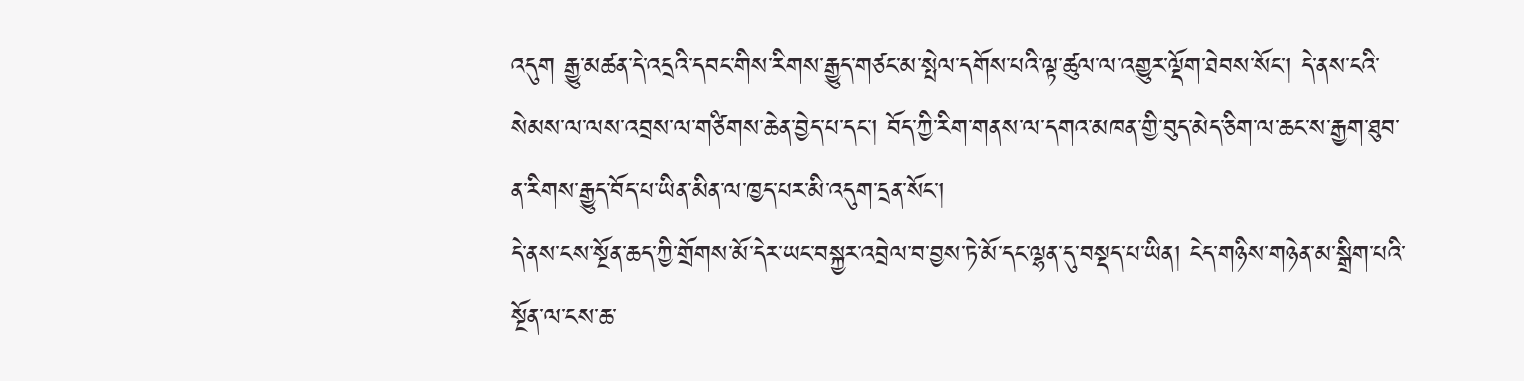འདུག རྒྱུ་མཚན་དེ་འདྲའི་དབང་གིས་རིགས་རྒྱུད་གཙང་མ་སྤེལ་དགོས་པའི་ལྟ་ཚུལ་ལ་འགྱུར་ལྡོག་ཐེབས་སོང་། དེ་ནས་ངའི་སེམས་ལ་ལས་འབྲས་ལ་གཙིགས་ཆེན་བྱེད་པ་དང་། བོད་ཀྱི་རིག་གནས་ལ་དགའ་མཁན་གྱི་བུད་མེད་ཅིག་ལ་ཆང་ས་རྒྱག་ཐུབ་ན་རིགས་རྒྱུད་བོད་པ་ཡིན་མིན་ལ་ཁྱད་པར་མི་འདུག་དྲན་སོང་།
དེ་ནས་ངས་སྔོན་ཆད་ཀྱི་གྲོགས་མོ་དེར་ཡང་བསྐྱར་འབྲེལ་བ་བྱས་ཏེ་མོ་དང་ལྷན་དུ་བསྡད་པ་ཡིན། ངེད་གཉིས་གཉེན་མ་སྒྲིག་པའི་སྔོན་ལ་ངས་ཆ་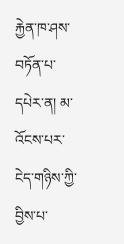རྐྱེན་ཁ་ཤས་བཏོན་པ་དཔེར་ན། མ་འོངས་པར་ངེད་གཉིས་ཀྱི་བྱིས་པ་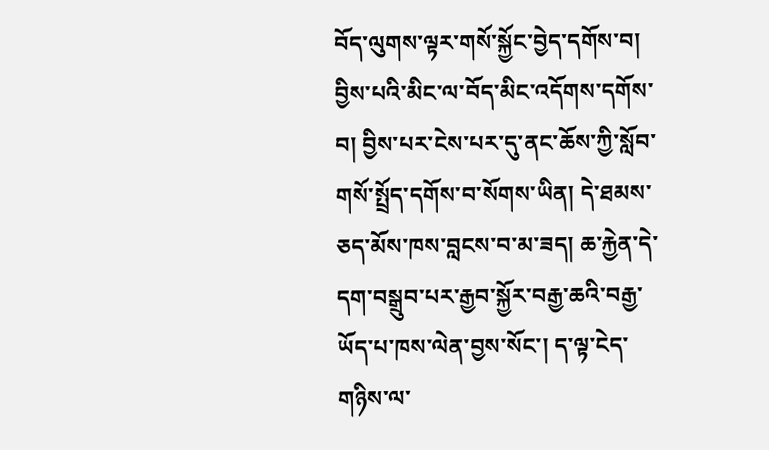བོད་ལུགས་ལྟར་གསོ་སྐྱོང་བྱེད་དགོས་བ། བྱིས་པའི་མིང་ལ་བོད་མིང་འདོགས་དགོས་བ། བྱིས་པར་ངེས་པར་དུ་ནང་ཆོས་ཀྱི་སློབ་གསོ་སྤྲོད་དགོས་བ་སོགས་ཡིན། དེ་ཐམས་ཅད་མོས་ཁས་བླངས་བ་མ་ཟད། ཆ་རྐྱེན་དེ་དག་བསྒྲུབ་པར་རྒྱབ་སྐྱོར་བརྒྱ་ཆའི་བརྒྱ་ཡོད་པ་ཁས་ལེན་བྱས་སོང་། ད་ལྟ་ངེད་གཉིས་ལ་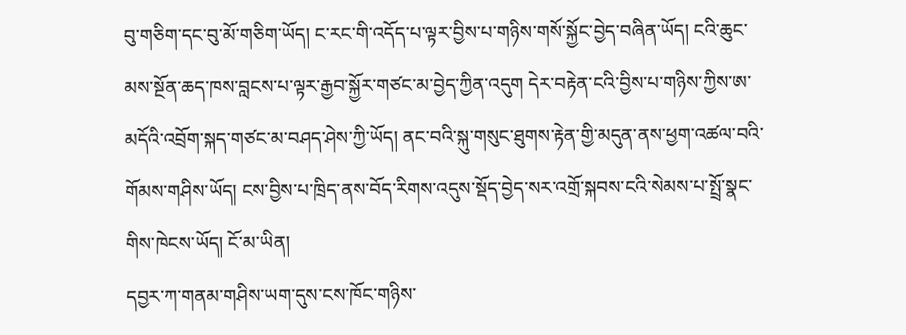བུ་གཅིག་དང་བུ་མོ་གཅིག་ཡོད། ང་རང་གི་འདོད་པ་ལྟར་བྱིས་པ་གཉིས་གསོ་སྐྱོང་བྱེད་བཞིན་ཡོད། ངའི་ཆུང་མས་སྔོན་ཆད་ཁས་བླངས་པ་ལྟར་རྒྱབ་སྐྱོར་གཙང་མ་བྱེད་ཀྱིན་འདུག དེར་བརྟེན་ངའི་བྱིས་པ་གཉིས་ཀྱིས་ཨ་མདོའི་འབྲོག་སྐད་གཙང་མ་བཤད་ཤེས་ཀྱི་ཡོད། ནང་བའི་སྐུ་གསུང་ཐུགས་རྟེན་གྱི་མདུན་ནས་ཕྱག་འཚལ་བའི་གོམས་གཤིས་ཡོད། ངས་བྱིས་པ་ཁྲིད་ནས་བོད་རིགས་འདུས་སྡོད་བྱེད་སར་འགྲོ་སྐབས་ངའི་སེམས་པ་སྤྲོ་སྣང་གིས་ཁེངས་ཡོད། ངོ་མ་ཡིན།
དབྱར་ཀ་གནམ་གཤིས་ཡག་དུས་ངས་ཁོང་གཉིས་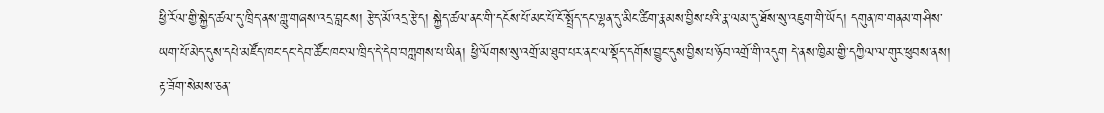ཕྱི་རོལ་གྱི་སྐྱེད་ཚལ་དུ་ཁྲིད་ནས་གླུ་གཞས་འདྲ་བླངས། རྩེད་མོ་འདྲ་རྩེད། སྐྱེད་ཚལ་ནང་གི་དངོས་པོ་མང་པོ་ངོ་སྤྲོད་དང་ལྷན་དུ་མིང་ཚིག་རྣམས་བྱིས་པའི་རྣ་ལམ་དུ་ཐོས་སུ་འཇུག་གི་ཡོད། དགུན་ཁ་གནམ་གཤིས་ཡག་པོ་མེད་དུས་དཔེ་མཛོད་ཁང་དང་དེབ་ཚོང་ཁང་ལ་ཁྲིད་དེ་དེབ་བཀླགས་པ་ཡིན། ཕྱི་ལོགས་སུ་འགྲོ་མ་ཐུབ་པར་ནང་ལ་སྡོད་དགོས་བྱུང་དུས་བྱིས་པ་ཉོབ་འགྲོ་གི་འདུག དེ་ནས་ཁྱིམ་གྱི་དཀྱིལ་ལ་གུར་ཕུབས་ནས། རྟ་ཟོག་སེམས་ཅན་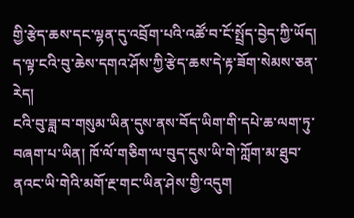གྱི་རྩེད་ཆས་དང་ལྷན་དུ་འབྲོག་པའི་འཚོ་བ་ངོ་སྤྲོད་བྱེད་ཀྱི་ཡོད། ད་ལྟ་ངའི་བུ་ཆེས་དགའ་ཤོས་ཀྱི་རྩེད་ཆས་དེ་རྟ་ཟོག་སེམས་ཅན་རེད།
ངའི་བུ་ཟླ་བ་གསུམ་ཡིན་དུས་ནས་བོད་ཡིག་གི་དཔེ་ཆ་ལག་ཏུ་བཞག་པ་ཡིན། ཁོ་ལོ་གཅིག་ལ་བུད་དུས་ཡི་གེ་ཀློག་མ་ཐུབ་ནའང་ཡི་གེའི་མགོ་རྔ་གང་ཡིན་ཤེས་གྱི་འདུག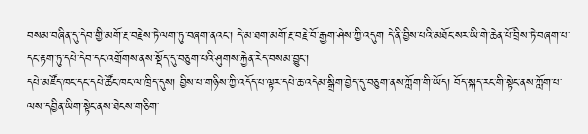བསམ་བཞིན་དུ་དེབ་གྱི་མགོ་རྔ་བརྗེས་ཏེ་ལག་ཏུ་བཞག་ནའང་། དེ་མ་ཐག་མགོ་རྔ་བརྗེ་བོ་རྒྱག་ཤེས་ཀྱི་འདུག དེ་ནི་བྱིས་པའི་མཐོང་སར་ཡི་གེ་ཆེན་པོ་བྲིས་ཏེ་བཞག་པ་དང་རྟག་ཏུ་དཔེ་དེབ་དང་འགྲོགས་ནས་སྡོད་དུ་བཅུག་པའི་ཤུགས་རྐྱེན་རེད་བསམ་བྱུང་།
དཔེ་མཛོད་ཁང་དང་དཔེ་ཚོང་ཁང་ལ་ཁྲིད་དུས། བྱིས་པ་གཉིས་ཀྱི་འདོད་པ་ལྟར་དཔེ་ཆ་འདེམ་སྒྲིག་བྱེད་དུ་བཅུག་ནས་ཀློག་གི་ཡོད། བོད་སྐད་རང་གི་སྟེང་ནས་ཀློག་པ་ལས་དབྱིན་ཡིག་སྟེང་ནས་ཐེངས་གཅིག་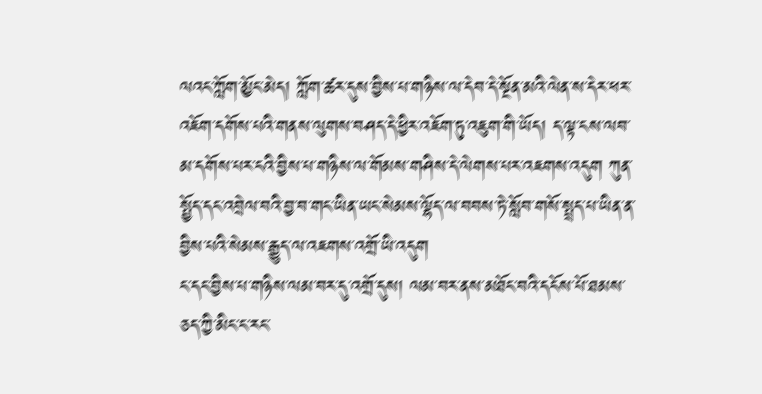ལའང་ཀློག་མྱོང་མེད། ཀློག་ཚར་དུས་བྱིས་པ་གཉིས་ལ་དེབ་དེ་སྔོན་མའི་ལེན་ས་དེར་ཕར་འཇོག་དགོས་པའི་གནས་ལུགས་བཤད་དེ་ཕྱིར་འཇོག་ཏུ་འཇུག་གི་ཡོད། ད་ལྟ་ངས་ལབ་མ་དགོས་པར་ངའི་བྱིས་པ་གཉིས་ལ་གོམས་གཤིས་དེ་ལེགས་པར་འཇགས་འདུག ཀུན་སྤྱོད་དང་འབྲེལ་བའི་བྱ་བ་གང་ཡིན་ཡང་སེམས་ལྷོད་ལ་བབས་ཏེ་སློབ་གསོ་སྤྲད་པ་ཡིན་ན་བྱིས་པའི་སེམས་རྒྱུད་ལ་འཇགས་འགྲོ་ཡི་འདུག
ང་དང་བྱིས་པ་གཉིས་ལམ་བར་དུ་འགྲོ་དུས། ལམ་བར་ནས་མཐོང་བའི་དངོས་པོ་ཐམས་ཅད་ཀྱི་མིང་ང་རང་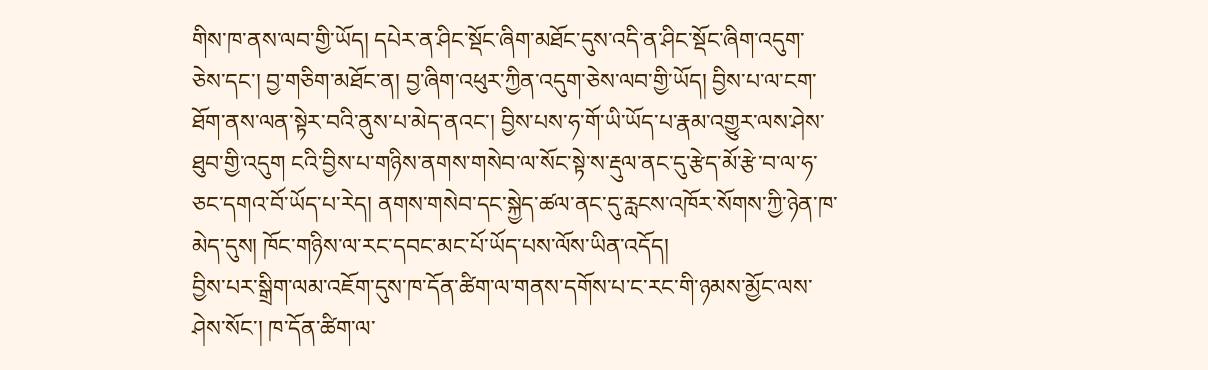གིས་ཁ་ནས་ལབ་གྱི་ཡོད། དཔེར་ན་ཤིང་སྡོང་ཞིག་མཐོང་དུས་འདི་ན་ཤིང་སྡོང་ཞིག་འདུག་ཅེས་དང་། བྱ་གཅིག་མཐོང་ན། བྱ་ཞིག་འཕུར་ཀྱིན་འདུག་ཅེས་ལབ་གྱི་ཡོད། བྱིས་པ་ལ་ངག་ཐོག་ནས་ལན་སྟེར་བའི་ནུས་པ་མེད་ནའང་། བྱིས་པས་ཧ་གོ་ཡི་ཡོད་པ་རྣམ་འགྱུར་ལས་ཤེས་ཐུབ་གྱི་འདུག ངའི་བྱིས་པ་གཉིས་ནགས་གསེབ་ལ་སོང་སྟེ་ས་རྡུལ་ནང་དུ་རྩེད་མོ་རྩེ་བ་ལ་ཧ་ཅང་དགའ་བོ་ཡོད་པ་རེད། ནགས་གསེབ་དང་སྐྱེད་ཚལ་ནང་དུ་རླངས་འཁོར་སོགས་ཀྱི་ཉེན་ཁ་མེད་དུས། ཁོང་གཉིས་ལ་རང་དབང་མང་པོ་ཡོད་པས་ལོས་ཡིན་འདོད།
བྱིས་པར་སྒྲིག་ལམ་འཇོག་དུས་ཁ་དོན་ཚིག་ལ་གནས་དགོས་པ་ང་རང་གི་ཉམས་མྱོང་ལས་ཤེས་སོང་། ཁ་དོན་ཚིག་ལ་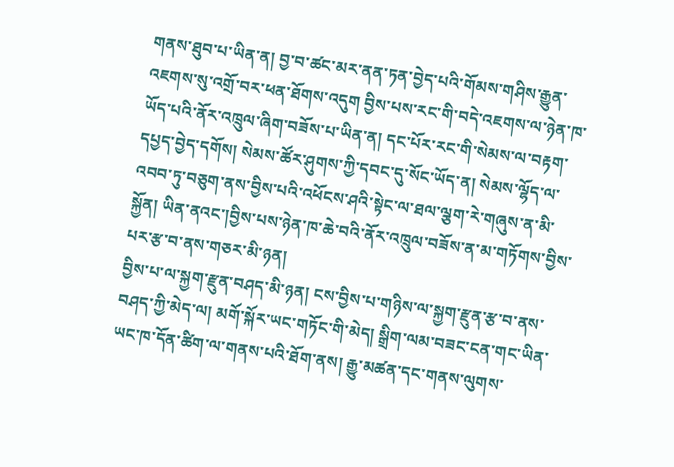གནས་ཐུབ་པ་ཡིན་ན། བྱ་བ་ཚང་མར་ནན་ཏན་བྱེད་པའི་གོམས་གཤིས་རྒྱུན་འཇགས་སུ་འགྲོ་བར་ཕན་ཐོགས་འདུག བྱིས་པས་རང་གི་བདེ་འཇགས་ལ་ཉེན་ཁ་ཡོད་པའི་ནོར་འཁྲུལ་ཞིག་བཟོས་པ་ཡིན་ན། དང་པོར་རང་གི་སེམས་ལ་བརྟག་དཔྱད་བྱེད་དགོས། སེམས་ཚོར་ཤུགས་ཀྱི་དབང་དུ་སོང་ཡོད་ན། སེམས་ལྷོད་ལ་འབབ་ཏུ་བཅུག་ནས་བྱིས་པའི་འཕོངས་ཤའི་སྟེང་ལ་ཐལ་ལྕག་རེ་གཞུས་ན་མི་སྐྱོན། ཡིན་ནའང་།བྱིས་པས་ཉེན་ཁ་ཆེ་བའི་ནོར་འཁྲུལ་བཟོས་ན་མ་གཏོགས་བྱིས་པར་རྩ་བ་ནས་གཅར་མི་ཉན།
བྱིས་པ་ལ་སྐྱག་རྫུན་བཤད་མི་ཉན། ངས་བྱིས་པ་གཉིས་ལ་སྐྱག་རྫུན་རྩ་བ་ནས་བཤད་ཀྱི་མེད་ལ། མགོ་སྐོར་ཡང་གཏོང་གི་མེད། སྒྲིག་ལམ་བཟང་ངན་གང་ཡིན་ཡང་ཁ་དོན་ཚིག་ལ་གནས་པའི་ཐོག་ནས། རྒྱུ་མཚན་དང་གནས་ལུགས་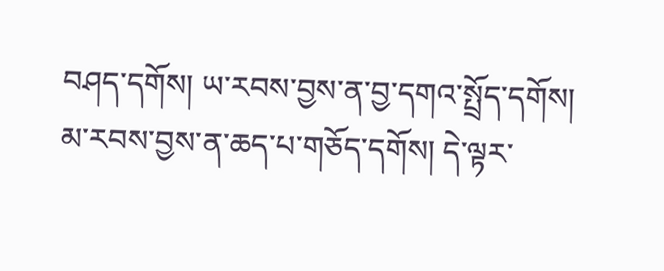བཤད་དགོས། ཡ་རབས་བྱས་ན་བྱ་དགའ་སྤྲོད་དགོས། མ་རབས་བྱས་ན་ཆད་པ་གཅོད་དགོས། དེ་ལྟར་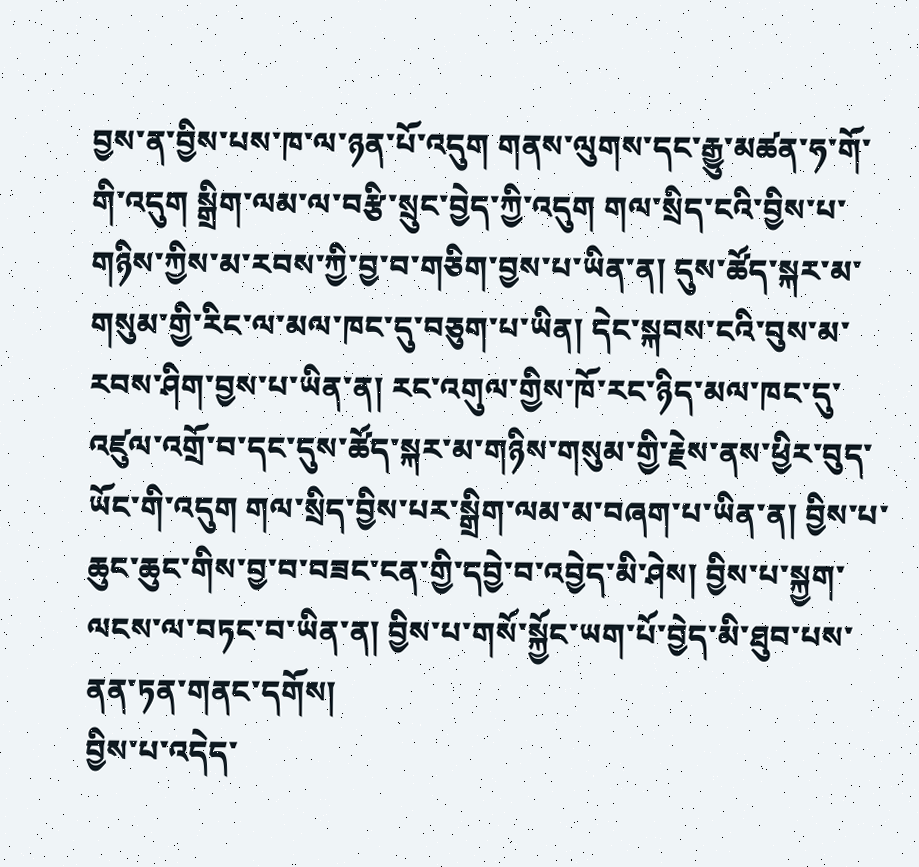བྱས་ན་བྱིས་པས་ཁ་ལ་ཉན་པོ་འདུག གནས་ལུགས་དང་རྒྱུ་མཚན་ཧ་གོ་གི་འདུག སྒྲིག་ལམ་ལ་བརྩི་སྲུང་བྱེད་ཀྱི་འདུག གལ་སྲིད་ངའི་བྱིས་པ་གཉིས་ཀྱིས་མ་རབས་ཀྱི་བྱ་བ་གཅིག་བྱས་པ་ཡིན་ན། དུས་ཚོད་སྐར་མ་གསུམ་གྱི་རིང་ལ་མལ་ཁང་དུ་བཅུག་པ་ཡིན། དེང་སྐབས་ངའི་བུས་མ་རབས་ཤིག་བྱས་པ་ཡིན་ན། རང་འགུལ་གྱིས་ཁོ་རང་ཉིད་མལ་ཁང་དུ་འཛུལ་འགྲོ་བ་དང་དུས་ཚོད་སྐར་མ་གཉིས་གསུམ་གྱི་རྗེས་ནས་ཕྱིར་བུད་ཡོང་གི་འདུག གལ་སྲིད་བྱིས་པར་སྒྲིག་ལམ་མ་བཞག་པ་ཡིན་ན། བྱིས་པ་ཆུང་ཆུང་གིས་བྱ་བ་བཟང་ངན་གྱི་དབྱེ་བ་འབྱེད་མི་ཤེས། བྱིས་པ་སྐྱག་ལངས་ལ་བཏང་བ་ཡིན་ན། བྱིས་པ་གསོ་སྐྱོང་ཡག་པོ་བྱེད་མི་ཐུབ་པས་ནན་ཏན་གནང་དགོས།
བྱིས་པ་འདེད་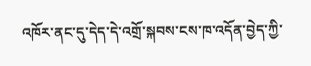འཁོར་ནང་དུ་དེད་དེ་འགྲོ་སྐབས་ངས་ཁ་འདོན་བྱེད་ཀྱི་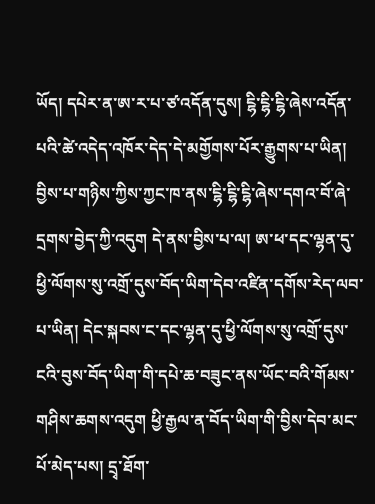ཡོད། དཔེར་ན་ཨ་ར་པ་ཙ་འདོན་དུས། ངྷི་ངྷི་ངྷི་ཞེས་འདོན་པའི་ཚེ་འདེད་འཁོར་དེད་དེ་མགྱོགས་པོར་རྒྱུགས་པ་ཡིན། བྱིས་པ་གཉིས་ཀྱིས་ཀྱང་ཁ་ནས་ངྷི་ངྷི་ངྷི་ཞེས་དགའ་བོ་ཞེ་དྲགས་བྱེད་ཀྱི་འདུག དེ་ནས་བྱིས་པ་ལ། ཨ་ཕ་དང་ལྷན་དུ་ཕྱི་ལོགས་སུ་འགྲོ་དུས་བོད་ཡིག་དེབ་འཛིན་དགོས་རེད་ལབ་པ་ཡིན། དེང་སྐབས་ང་དང་ལྷན་དུ་ཕྱི་ལོགས་སུ་འགྲོ་དུས་ངའི་བུས་བོད་ཡིག་གི་དཔེ་ཆ་བཟུང་ནས་ཡོང་བའི་གོམས་གཤིས་ཆགས་འདུག ཕྱི་རྒྱལ་ན་བོད་ཡིག་གི་བྱིས་དེབ་མང་པོ་མེད་པས། དྲྭ་ཐོག་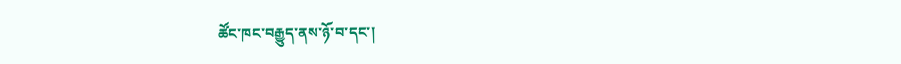ཚོང་ཁང་བརྒྱུད་ནས་ཉོ་བ་དང་།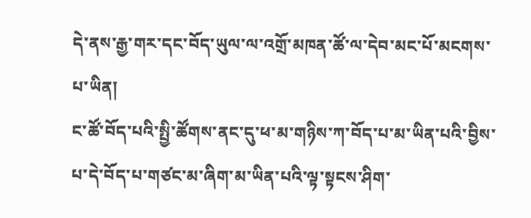དེ་ནས་རྒྱ་གར་དང་བོད་ཡུལ་ལ་འགྲོ་མཁན་ཚོ་ལ་དེབ་མང་པོ་མངགས་པ་ཡིན།
ང་ཚོ་བོད་པའི་སྤྱི་ཚོགས་ནང་དུ་ཕ་མ་གཉིས་ཀ་བོད་པ་མ་ཡིན་པའི་བྱིས་པ་དེ་བོད་པ་གཙང་མ་ཞིག་མ་ཡིན་པའི་ལྟ་སྟངས་ཤིག་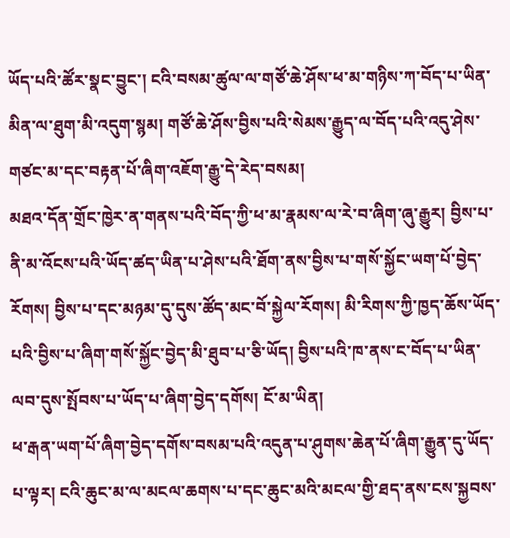ཡོད་པའི་ཚོར་སྣང་བྱུང་། ངའི་བསམ་ཚུལ་ལ་གཙོ་ཆེ་ཤོས་ཕ་མ་གཉིས་ཀ་བོད་པ་ཡིན་མིན་ལ་ཐུག་མི་འདུག་སྙམ། གཙོ་ཆེ་ཤོས་བྱིས་པའི་སེམས་རྒྱུད་ལ་བོད་པའི་འདུ་ཤེས་གཙང་མ་དང་བརྟན་པོ་ཞིག་འཇོག་རྒྱུ་དེ་རེད་བསམ།
མཐའ་དོན་གྲོང་ཁྱེར་ན་གནས་པའི་བོད་ཀྱི་ཕ་མ་རྣམས་ལ་རེ་བ་ཞིག་ཞུ་རྒྱུར། བྱིས་པ་ནི་མ་འོངས་པའི་ཡོད་ཚད་ཡིན་པ་ཤེས་པའི་ཐོག་ནས་བྱིས་པ་གསོ་སྐྱོང་ཡག་པོ་བྱེད་རོགས། བྱིས་པ་དང་མཉམ་དུ་དུས་ཚོད་མང་བོ་སྐྱེལ་རོགས། མི་རིགས་ཀྱི་ཁྱད་ཆོས་ཡོད་པའི་བྱིས་པ་ཞིག་གསོ་སྐྱོང་བྱེད་མི་ཐུབ་པ་ཅི་ཡོད། བྱིས་པའི་ཁ་ནས་ང་བོད་པ་ཡིན་ལབ་དུས་སྤོབས་པ་ཡོད་པ་ཞིག་བྱེད་དགོས། ངོ་མ་ཡིན།
ཕ་རྒན་ཡག་པོ་ཞིག་བྱེད་དགོས་བསམ་པའི་འདུན་པ་ཤུགས་ཆེན་པོ་ཞིག་རྒྱུན་དུ་ཡོད་པ་ལྟར། ངའི་ཆུང་མ་ལ་མངལ་ཆགས་པ་དང་ཆུང་མའི་མངལ་གྱི་ཐད་ནས་ངས་སྐྱབས་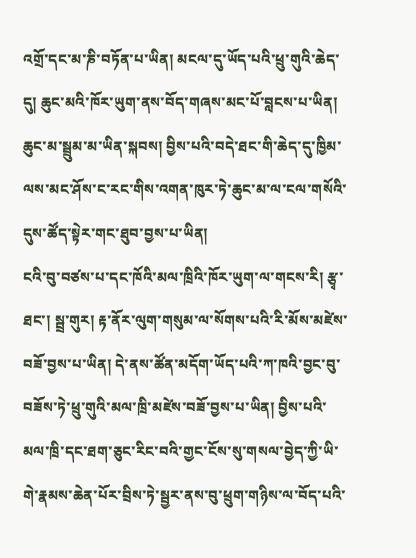འགྲོ་དང་མ་ཎི་བཏོན་པ་ཡིན། མངལ་དུ་ཡོད་པའི་ཕྲུ་གུའི་ཆེད་དུ། ཆུང་མའི་ཁོར་ཡུག་ནས་བོད་གཞས་མང་པོ་བླངས་པ་ཡིན། ཆུང་མ་སྦྲུམ་མ་ཡིན་སྐབས། བྱིས་པའི་བདེ་ཐང་གི་ཆེད་དུ་ཁྱིམ་ལས་མང་ཤོས་ང་རང་གིས་འགན་ཁུར་ཏེ་ཆུང་མ་ལ་ངལ་གསོའི་དུས་ཚོད་སྟེར་གང་ཐུབ་བྱས་པ་ཡིན།
ངའི་བུ་བཙས་པ་དང་ཁོའི་མལ་ཁྲིའི་ཁོར་ཡུག་ལ་གངས་རི། རྩྭ་ཐང་། སྦྲ་གུར། རྟ་ནོར་ལུག་གསུམ་ལ་སོགས་པའི་རི་མོས་མཛེས་བཟོ་བྱས་པ་ཡིན། དེ་ནས་ཚོན་མདོག་ཡོད་པའི་ཀ་ཁའི་བྱང་བུ་བཟོས་ཏེ་ཕྲུ་གུའི་མལ་ཁྲི་མཛེས་བཟོ་བྱས་པ་ཡིན། བྱིས་པའི་མལ་ཁྲི་དང་ཐག་ཅུང་རིང་བའི་གྱང་ངོས་སུ་གསལ་བྱེད་ཀྱི་ཡི་གེ་རྣམས་ཆེན་པོར་བྲིས་ཏེ་སྦྱར་ནས་བུ་ཕྲུག་གཉིས་ལ་བོད་པའི་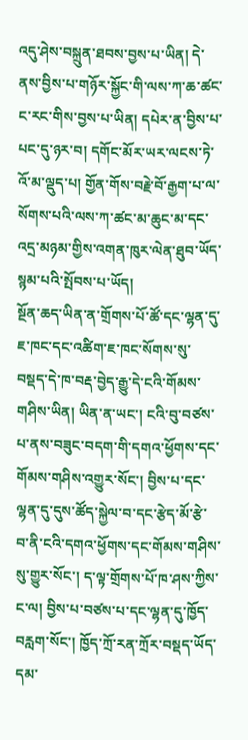འདུ་ཤེས་བསྐྲུན་ཐབས་བྱས་པ་ཡིན། དེ་ནས་བྱིས་པ་གཉོར་སྐྱོང་གི་ལས་ཀ་ཆ་ཚང་ང་རང་གིས་བྱས་པ་ཡིན། དཔེར་ན་བྱིས་པ་པང་དུ་ཉར་བ། དགོང་མོར་ཡར་ལངས་ཏེ་འོ་མ་ལྡུད་པ། གྱོན་གོས་བརྗེ་བོ་རྒྱག་པ་ལ་སོགས་པའི་ལས་ཀ་ཚང་མ་ཆུང་མ་དང་འདྲ་མཉམ་གྱིས་འགན་ཁུར་ལེན་ཐུབ་ཡོད་སྙམ་པའི་སྤོབས་པ་ཡོད།
སྔོན་ཆད་ཡིན་ན་གྲོགས་པོ་ཚོ་དང་ལྷན་དུ་ཇ་ཁང་དང་འཚིག་ཇ་ཁང་སོགས་སུ་བསྡད་དེ་ཁ་བརྡ་བྱེད་རྒྱུ་དེ་ངའི་གོམས་གཤིས་ཡིན། ཡིན་ན་ཡང་། ངའི་བུ་བཙས་པ་ནས་བཟུང་བདག་གི་དགའ་ཕྱོགས་དང་གོམས་གཤིས་འགྱུར་སོང་། བྱིས་པ་དང་ལྷན་དུ་དུས་ཚོད་སྐྱེལ་བ་དང་རྩེད་མོ་རྩེ་བ་ནི་ངའི་དགའ་ཕྱོགས་དང་གོམས་གཤིས་སུ་གྱུར་སོང་། ད་ལྟ་གྲོགས་པོ་ཁ་ཤས་ཀྱིས་ང་ལ། བྱིས་པ་བཙས་པ་དང་ལྷན་དུ་ཁྱོད་བརླག་སོང་། ཁྱོད་ཀྲོ་རན་ཀྲོར་བསྡད་ཡོད་དམ་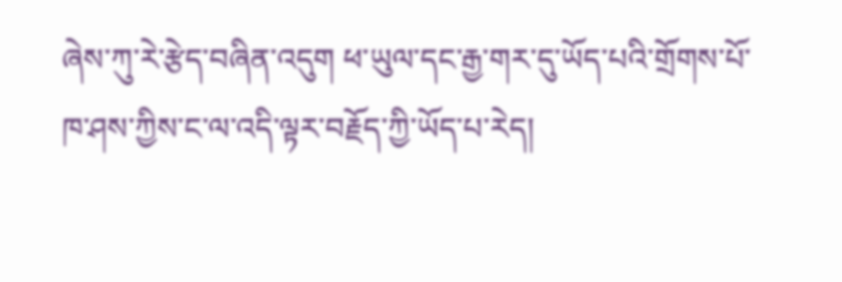ཞེས་ཀུ་རེ་རྩེད་བཞིན་འདུག ཕ་ཡུལ་དང་རྒྱ་གར་དུ་ཡོད་པའི་གྲོགས་པོ་ཁ་ཤས་ཀྱིས་ང་ལ་འདི་ལྟར་བརྗོད་ཀྱི་ཡོད་པ་རེད།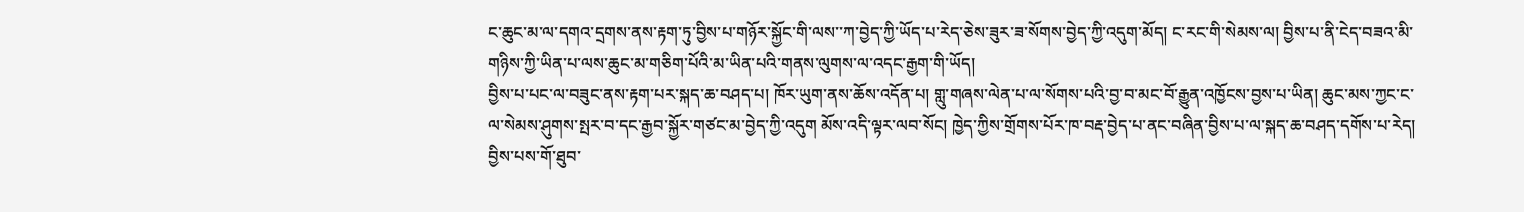ང་ཆུང་མ་ལ་དགའ་དྲགས་ནས་རྟག་ཏུ་བྱིས་པ་གཉོར་སྐྱོང་གི་ལས་་ཀ་བྱེད་ཀྱི་ཡོད་པ་རེད་ཅེས་ཟུར་ཟ་སོགས་བྱེད་ཀྱི་འདུག་མོད། ང་རང་གི་སེམས་ལ། བྱིས་པ་ནི་ངེད་བཟའ་མི་གཉིས་ཀྱི་ཡིན་པ་ལས་ཆུང་མ་གཅིག་པོའི་མ་ཡིན་པའི་གནས་ལུགས་ལ་འདང་རྒྱག་གི་ཡོད།
བྱིས་པ་པང་ལ་བཟུང་ནས་རྟག་པར་སྐད་ཆ་བཤད་པ། ཁོར་ཡུག་ནས་ཆོས་འདོན་པ། གླུ་གཞས་ལེན་པ་ལ་སོགས་པའི་བྱ་བ་མང་བོ་རྒྱུན་འཁྱོངས་བྱས་པ་ཡིན། ཆུང་མས་ཀྱང་ང་ལ་སེམས་ཤུགས་སྤར་བ་དང་རྒྱབ་སྐྱོར་གཙང་མ་བྱེད་ཀྱི་འདུག མོས་འདི་ལྟར་ལབ་སོང། ཁྱེད་ཀྱིས་གྲོགས་པོར་ཁ་བརྡ་བྱེད་པ་ནང་བཞིན་བྱིས་པ་ལ་སྐད་ཆ་བཤད་དགོས་པ་རེད། བྱིས་པས་གོ་ཐུབ་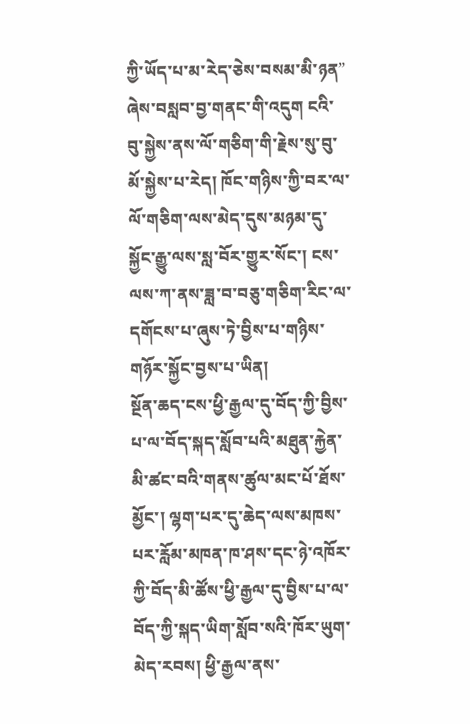ཀྱི་ཡོད་པ་མ་རེད་ཅེས་བསམ་མི་ཉན” ཞེས་བསླབ་བྱ་གནང་གི་འདུག ངའི་བུ་སྐྱེས་ནས་ལོ་གཅིག་གི་རྗེས་སུ་བུ་མོ་སྐྱེས་པ་རེད། ཁོང་གཉིས་ཀྱི་བར་ལ་ལོ་གཅིག་ལས་མེད་དུས་མཉམ་དུ་སྐྱོང་རྒྱུ་ལས་སླ་བོར་གྱུར་སོང་། ངས་ལས་ཀ་ནས་ཟླ་བ་བཅུ་གཅིག་རིང་ལ་དགོངས་པ་ཞུས་ཏེ་བྱིས་པ་གཉིས་གཉོར་སྐྱོང་བྱས་པ་ཡིན།
སྔོན་ཆད་ངས་ཕྱི་རྒྱལ་དུ་བོད་ཀྱི་བྱིས་པ་ལ་བོད་སྐད་སློབ་པའི་མཐུན་རྐྱེན་མི་ཚང་བའི་གནས་ཚུལ་མང་པོ་ཐོས་མྱོང་། ལྷག་པར་དུ་ཆེད་ལས་མཁས་པར་རློམ་མཁན་ཁ་ཤས་དང་ཉེ་འཁོར་ཀྱི་བོད་མི་ཚོས་ཕྱི་རྒྱལ་དུ་བྱིས་པ་ལ་བོད་ཀྱི་སྐད་ཡིག་སློབ་སའི་ཁོར་ཡུག་མེད་རབས། ཕྱི་རྒྱལ་ནས་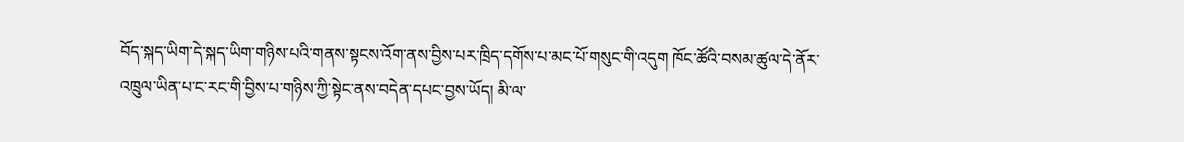བོད་སྐད་ཡིག་དེ་སྐད་ཡིག་གཉིས་པའི་གནས་སྟངས་འོག་ནས་བྱིས་པར་ཁྲིད་དགོས་པ་མང་པོ་གསུང་གི་འདུག ཁོང་ཚོའི་བསམ་ཚུལ་དེ་ནོར་འཁྲུལ་ཡིན་པ་ང་རང་གི་བྱིས་པ་གཉིས་ཀྱི་སྟེང་ནས་བདེན་དཔང་བྱས་ཡོད། མི་ལ་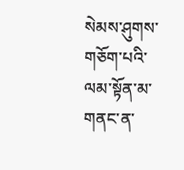སེམས་ཤུགས་གཅོག་པའི་ལམ་སྟོན་མ་གནང་ན་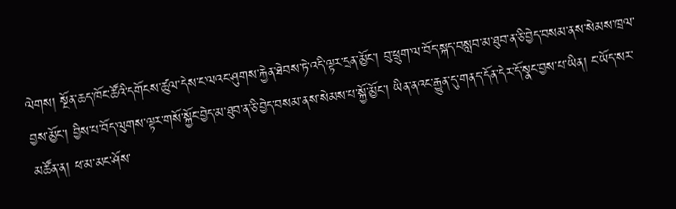ལེགས། སྔོན་ཆད་ཁོང་ཚོའི་དགོངས་ཚུལ་དེས་ང་ལའང་ཤུགས་རྐྱེན་ཐེབས་ཏེ་འདི་ལྟར་དྲན་མྱོང་། བུ་ཕྲུག་ལ་བོད་སྐད་བསླབ་མ་ཐུབ་ན་ཅི་བྱེད་བསམ་ནས་སེམས་ཁྲལ་བྱས་མྱོང་། བྱིས་པ་བོད་ལུགས་ལྟར་གསོ་སྐྱོང་བྱེད་མ་ཐུབ་ན་ཅི་བྱེད་བསམ་ནས་སེམས་པ་སྐྱོ་མྱོང་། ཡིན་ནའང་རྒྱུན་དུ་གནད་དོན་དེར་དོ་སྣང་བྱས་པ་ཡིན། ང་ཡོད་སར་མཚོན་ན། ཕ་མ་མང་ཤོས་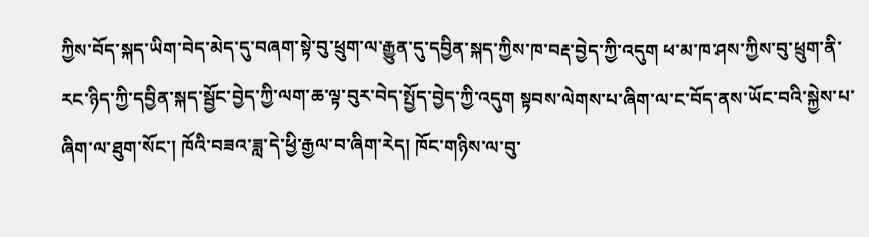ཀྱིས་བོད་སྐད་ཡིག་བེད་མེད་དུ་བཞག་སྟེ་བུ་ཕྲུག་ལ་རྒྱུན་དུ་དབྱིན་སྐད་ཀྱིས་ཁ་བརྡ་བྱེད་ཀྱི་འདུག ཕ་མ་ཁ་ཤས་ཀྱིས་བུ་ཕྲུག་ནི་རང་ཉིད་ཀྱི་དབྱིན་སྐད་སྦྱོང་བྱེད་ཀྱི་ལག་ཆ་ལྟ་བུར་བེད་སྤྱོད་བྱེད་ཀྱི་འདུག སྟབས་ལེགས་པ་ཞིག་ལ་ང་བོད་ནས་ཡོང་བའི་སྐྱེས་པ་ཞིག་ལ་ཐུག་སོང་། ཁོའི་བཟའ་ཟླ་དེ་ཕྱི་རྒྱལ་བ་ཞིག་རེད། ཁོང་གཉིས་ལ་བུ་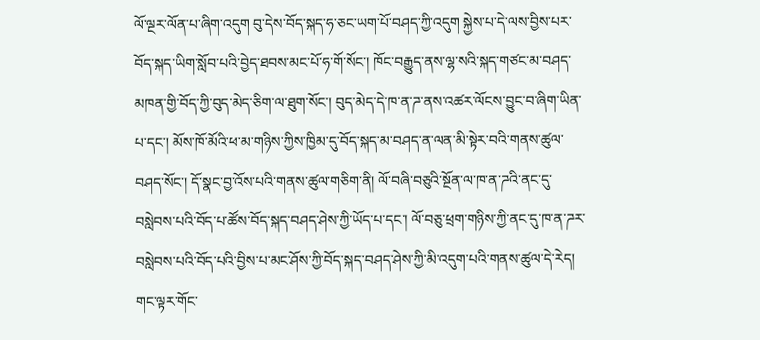ལོ་ལྔར་ལོན་པ་ཞིག་འདུག བུ་དེས་བོད་སྐད་ཧ་ཅང་ཡག་པོ་བཤད་ཀྱི་འདུག སྐྱེས་པ་དེ་ལས་བྱིས་པར་བོད་སྐད་ཡིག་སློབ་པའི་བྱེད་ཐབས་མང་པོ་ཧ་གོ་སོང་། ཁོང་བརྒྱུད་ནས་ལྷ་སའི་སྐད་གཙང་མ་བཤད་མཁན་གྱི་བོད་ཀྱི་བུད་མེད་ཅིག་ལ་ཐུག་སོང་། བུད་མེད་དེ་ཁ་ན་ཌ་ནས་འཚར་ལོངས་བྱུང་བ་ཞིག་ཡིན་པ་དང་། མོས་ཁོ་མོའི་ཕ་མ་གཉིས་ཀྱིས་ཁྱིམ་དུ་བོད་སྐད་མ་བཤད་ན་ལན་མི་སྟེར་བའི་གནས་ཚུལ་བཤད་སོང་། དོ་སྣང་བྱ་འོས་པའི་གནས་ཚུལ་གཅིག་ནི། ལོ་བཞི་བཅུའི་སྔོན་ལ་ཁ་ན་ཌའི་ནང་དུ་བསླེབས་པའི་བོད་པ་ཚོས་བོད་སྐད་བཤད་ཤེས་ཀྱི་ཡོད་པ་དང་། ལོ་བཅུ་ཕྲག་གཉིས་ཀྱི་ནང་དུ་ཁ་ན་ཌར་བསླེབས་པའི་བོད་པའི་བྱིས་པ་མང་ཤོས་ཀྱི་བོད་སྐད་བཤད་ཤེས་ཀྱི་མི་འདུག་པའི་གནས་ཚུལ་དེ་རེད། གང་ལྟར་གོང་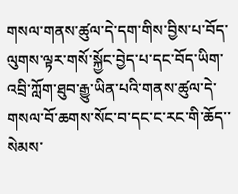གསལ་གནས་ཚུལ་དེ་དག་གིས་བྱིས་པ་བོད་ལུགས་ལྟར་གསོ་སྐྱོང་བྱེད་པ་དང་བོད་ཡིག་འབྲི་ཀློག་ཐུབ་རྒྱུ་ཡིན་པའི་གནས་ཚུལ་དེ་གསལ་བོ་ཆགས་སོང་བ་དང་ང་རང་གི་ཆོད་་སེམས་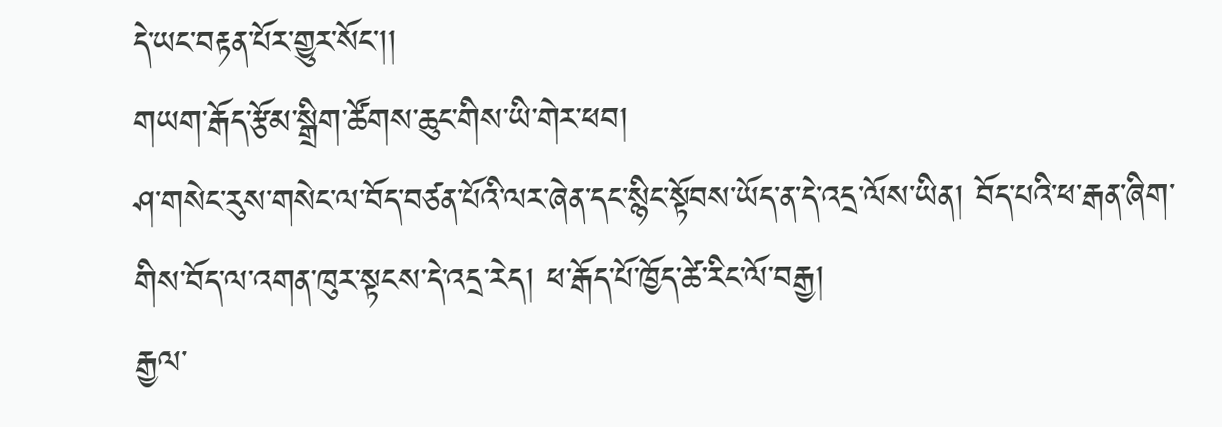དེ་ཡང་བརྟན་པོར་གྱུར་སོང་།།
གཡག་རྒོད་རྩོམ་སྒྲིག་ཚོགས་ཆུང་གིས་ཡི་གེར་ཕབ།
ཤ་གསེང་རུས་གསེང་ལ་བོད་བཙན་པོའི་ལར་ཞེན་དང་སྙིང་སྟོབས་ཡོད་ན་དེ་འདྲ་ལོས་ཡིན། བོད་པའི་ཕ་རྒན་ཞིག་གིས་བོད་ལ་འགན་ཁུར་སྟངས་དེ་འདྲ་རེད། ཕ་རྒོད་པོ་ཁྱོད་ཚེ་རིང་ལོ་བརྒྱ།
རྒྱལ་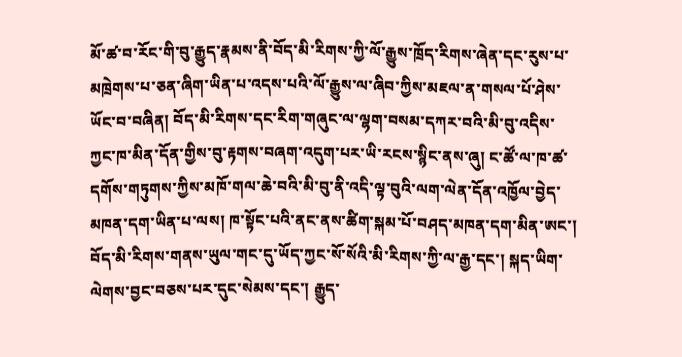མོ་ཚ་བ་རོང་གི་བུ་རྒྱུད་རྣམས་ནི་བོད་མི་རིགས་ཀྱི་ལོ་རྒྱུས་ཁྲོད་རིགས་ཞེན་དང་རུས་པ་མཁྲེགས་པ་ཅན་ཞིག་ཡིན་པ་འདས་པའི་ལོ་རྒྱུས་ལ་ཞིབ་ཀྱིས་མཇལ་ན་གསལ་པོ་ཤེས་ཡོང་བ་བཞིན། བོད་མི་རིགས་དང་རིག་གཞུང་ལ་ལྷག་བསམ་དཀར་བའི་མི་བུ་འདིས་ཀྱང་ཁ་མིན་དོན་གྱིས་བུ་རྟགས་བཞག་འདུག་པར་ཡི་རངས་སྙིང་ནས་ཞུ། ང་ཚོ་ལ་ཁ་ཚ་དགོས་གཏུགས་ཀྱིས་མཁོ་གལ་ཆེ་བའི་མི་བུ་ནི་འདི་ལྟ་བུའི་ལག་ལེན་དོན་འཁྱོལ་བྱེད་མཁན་དག་ཡིན་པ་ལས། ཁ་སྟོང་པའི་ནང་ནས་ཚིག་སྐམ་པོ་བཤད་མཁན་དག་མིན་ཨང་།
བོད་མི་རིགས་གནས་ཡུལ་གང་དུ་ཡོད་ཀྱང་སོ་སོའི་མི་རིགས་ཀྱི་ལ་རྒྱ་དང་། སྐད་ཡིག་ལེགས་བྱང་བཅས་པར་དུང་སེམས་དང་། རྒྱུད་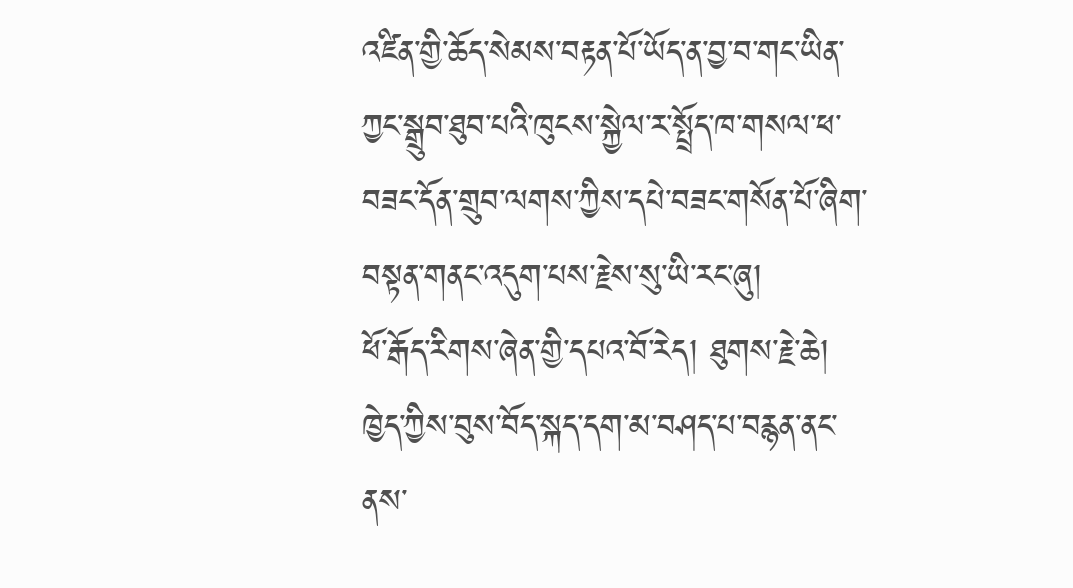འཛིན་གྱི་ཆོད་སེམས་བརྟན་པོ་ཡོད་ན་བྱ་བ་གང་ཡིན་ཀྱང་སྒྲུབ་ཐུབ་པའི་ཁུངས་སྐྱེལ་ར་སྤྲོད་ཁ་གསལ་ཕ་བཟང་དོན་གྲུབ་ལགས་ཀྱིས་དཔེ་བཟང་གསོན་པོ་ཞིག་བསྟན་གནང་འདུག་པས་རྗེས་སུ་ཡི་རང་ཞུ།
ཕོ་རྒོད་རིགས་ཞེན་གྱི་དཔའ་བོ་རེད། ཐུགས་རྗེ་ཆེ།
ཁྱེད་ཀྱིས་བུས་བོད་སྐད་དག་མ་བཤད་པ་བརྙན་ནང་ནས་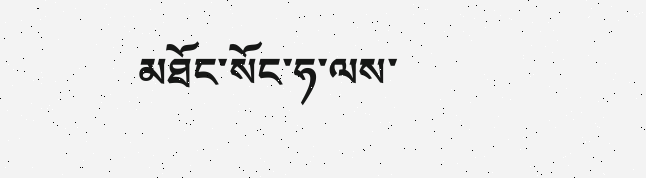མཐོང་སོང་ཧ་ལས་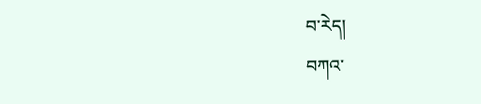བ་རེད།
བཀའ་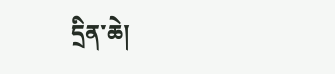དྲིན་ཆེ།